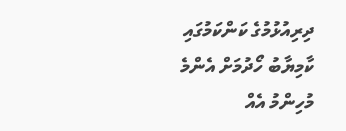ދިރިއުޅުމުގެ ކަންކަމުގައި ކާމިޔާބު ހޯދުމަށް އެންމެ މުހިންމު އެއް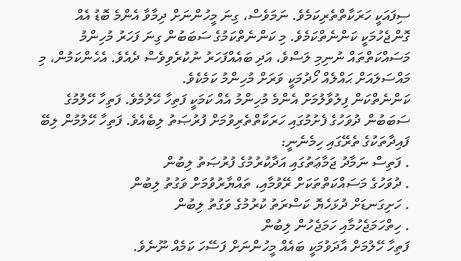ސިފައަކީ ހަރަކާތްތެރިކަމެވެ. ނަމަވެސް، ގިނަ މީހުންނަށް ދިމާވާ އެންމެ ބޮޑު އެއް ގޮންޖެހުމަކީ ކަންނެތްކަމެވެ. މި ކަންނެތްކަމުގެ ސަބަބުން ގިނަ ފަހަރު މުހިންމު މަސައްކަތްތައް ނުނިމި ލަސްވެ، އަދި ބައެއްފަހަރު ނުކުރެވިވެސް ދެއެވެ. އެހެންކަމުން، މި މައްސަލައަށް ޙައްލެއް ހޯދުމަކީ ވަރަށް މުހިންމު ކަމެކެވެ.
ކަންނެތްކަން ފިލުވާލުމަށް އެންމެ މުހިންމު އެއް ކަމަކީ ފަތިހާ ހޭލުމެވެ. ފަތިހާ ހޭލުމުގެ ސަބަބުން ދުވަހުގެ ފެށުމުގައި ހަރަކާތްތެރިވުމަށް ފުރުޞަތު ލިބެއެވެ. ފަތިހާ ހޭލުމުން ލިބޭ ފައިދާތަކުގެ ތެރޭގައި ހިމެނެނީ:
. ފަތިސް ނަމާދު ޖަމާޢަތުގައި އަދާކުރުމުގެ ފުރުޞަތު ލިބުން
. ދުވަހުގެ މަސައްކަތްތަކަށް ރޭވުމާއި، ތައްޔާރުވުމަށް ވަގުތު ލިބުން
. ހަށިގަނޑަށް ދުޅަހެޔޮ ކަސްރަތު ކުރުމުގެ ވަގުތު ލިބުން
. ހިތްހަމަޖެހުމާއި ހަމަޖެހުން ލިބުން
ފަތިހާ ހޭލުމަށް އާދަވުމަކީ ބައެއް މީހުންނަށް ފަސޭހަ ކަމެއް ނޫނެވެ.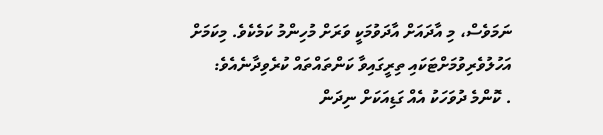ނަމަވެސް، މި އާދައަށް އާދަވުމަކީ ވަރަށް މުހިންމު ކަމެކެވެ. މިކަމަށް އަހުލުވެރިވުމަށްޓަކައި ތިރީގައިވާ ކަންތައްތައް ކުރެވިދާނެއެވެ:
. ކޮންމެ ދުވަހަކު އެއް ގަޑިއަކަށް ނިދަން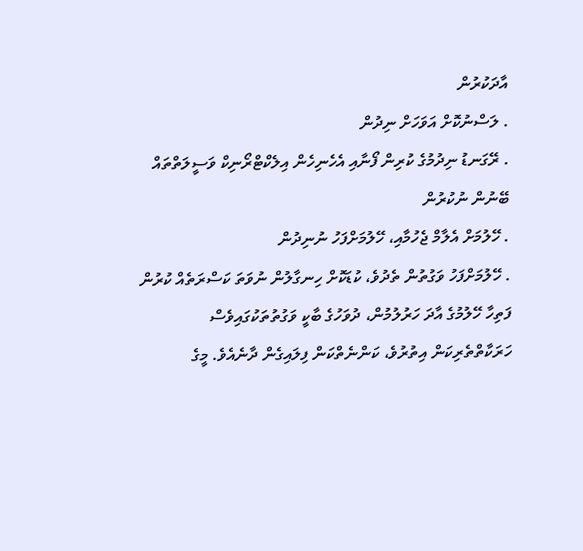އާދަކުރުން
. ލަސްނުކޮށް އަވަހަށް ނިދުން
. ރޭގަނޑު ނިދުމުގެ ކުރިން ފޯނާއި އެހެނިހެން އިލެކްޓްރޯނިކް ވަސީލަތްތައް ބޭނުން ނުކުރުން
. ހޭލުމަށް އެލާމް ޖެހުމާއި، ހޭލުމަށްފަހު ނުނިދުން
. ހޭލުމަށްފަހު ވަގުތުން ތެދުވެ، ކުޑަކޮށް ހިނގާލުން ނުވަތަ ކަސްރަތެއް ކުރުން
ފަތިހާ ހޭލުމުގެ އާދަ ހަރުލުމުން، ދުވަހުގެ ބާކީ ވަގުތުތަކުގައިވެސް ހަރަކާތްތެރިކަން އިތުރުވެ، ކަންނެތްކަން ފިލައިގެން ދާނެއެވެ. މީގެ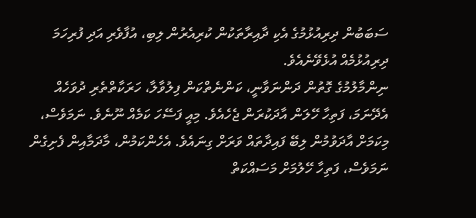ސަބަބުން ދިރިއުޅުމުގެ އެކި ދާއިރާތަކުން ކުރިއެރުން ލިބި، އުފާވެރި އަދި ފުރިހަމަ ދިރިއުޅުމެއް އުޅެވޭނެއެވެ.
ނިންމާލުމުގެ ގޮތުން ދަންނަވާނީ، ކަންނެތްކަން ފިލުވާލާ، ހަރަކާތްތެރި ދުވަހެއް އެދޭނަމަ، ފަތިހާ ހޭލަން އާދަކުރަން ޖެހެއެވެ. މިއީ ފަސޭހަ ކަމެއް ނޫނެވެ. ނަމަވެސް، މިކަމަށް އާދަވުމުން ލިބޭ ފައިދާތައް ވަރަށް ގިނައެވެ. އެހެންކަމުން، މާދަމާއިން ފެށިގެން ނަމަވެސް، ފަތިހާ ހޭލުމަށް މަސައްކަތް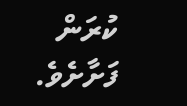ކުރަން ފަށާށެވެ.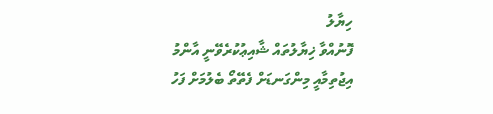ހިޔާލު
ފޮނުއްވާ ޚިޔާލުތައް ޝާއިޢުކުރެވޭނީ އާންމު އިޖުތިމާއީ މިންގަނޑަށް ފެތޭތޯ ބެލުމަށް ފަހު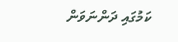ކަމުގައި ދަންނަވަން